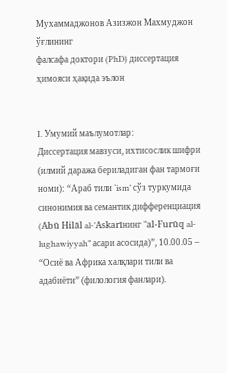Мухаммаджонов Азизжон Махмуджон ўғлининг
фалсафа доктори (PhD) диссертация ҳимояси ҳақида эълон


I. Умумий маълумотлар:
Диссертация мавзуси, ихтисослик шифри (илмий даража бериладиган фан тармоғи номи): “Араб тили ‘ism’ сўз туркумида синонимия ва семантик дифференциация (Abū Hilāl al-’Askarīнинг “al-Furūq al-lughawiyyah” асари асосида)”, 10.00.05 – “Осиё ва Африка халқлари тили ва адабиёти” (филология фанлари).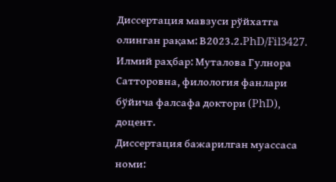Диссертация мавзуси рўйхатга олинган рақам: В2023.2.PhD/Fil3427.
Илмий раҳбар: Муталова Гулнора Сатторовна, филология фанлари бўйича фалсафа доктори (PhD), доцент.
Диссертация бажарилган муассаса номи: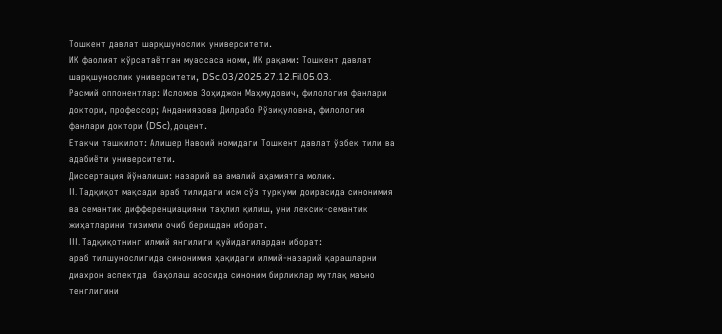Тошкент давлат шарқшунослик университети.
ИК фаолият кўрсатаётган муассаса номи, ИК рақами: Тошкент давлат шарқшунослик университети, DSc.03/2025.27.12.Fil.05.03.
Расмий оппонентлар: Исломов Зоҳиджон Маҳмудович, филология фанлари доктори, профессор; Анданиязова Дилрабо Рўзиқуловна, филология фанлари доктори (DSc), доцент.
Етакчи ташкилот: Алишер Навоий номидаги Тошкент давлат ўзбек тили ва адабиёти университети.
Диссертация йўналиши: назарий ва амалий аҳамиятга молик.
II. Тадқиқот мақсади араб тилидаги исм сўз туркуми доирасида синонимия ва семантик дифференциацияни таҳлил қилиш, уни лексик-семантик жиҳатларини тизимли очиб беришдан иборат.
III. Тадқиқотнинг илмий янгилиги қуйидагилардан иборат:
араб тилшунослигида синонимия ҳақидаги илмий-назарий қарашларни диахрон аспектда  баҳолаш асосида синоним бирликлар мутлақ маъно тенглигини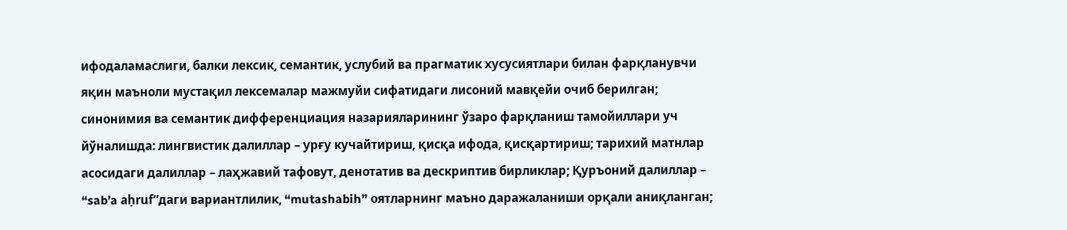ифодаламаслиги, балки лексик, семантик, услубий ва прагматик хусусиятлари билан фарқланувчи яқин маъноли мустақил лексемалар мажмуйи сифатидаги лисоний мавқейи очиб берилган;
синонимия ва семантик дифференциация назарияларининг ўзаро фарқланиш тамойиллари уч йўналишда: лингвистик далиллар – урғу кучайтириш, қисқа ифода, қисқартириш; тарихий матнлар асосидаги далиллар – лаҳжавий тафовут, денотатив ва дескриптив бирликлар; Қуръоний далиллар – “sab’a aḥruf”даги вариантлилик, “mutashabih” оятларнинг маъно даражаланиши орқали аниқланган;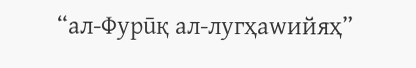“ал-Фурūқ ал-лугҳаwийяҳ”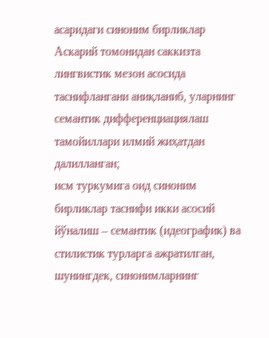асаридаги синоним бирликлар Аскарий томонидан саккизта лингвистик мезон асосида таснифлангани аниқланиб, уларнинг семантик дифференциациялаш тамойиллари илмий жиҳатдан далилланган;
исм туркумига оид синоним бирликлар таснифи икки асосий йўналиш – семантик (идеографик) ва стилистик турларга ажратилган, шунингдек, синонимларнинг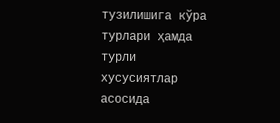тузилишига кўра турлари ҳамда турли хусусиятлар асосида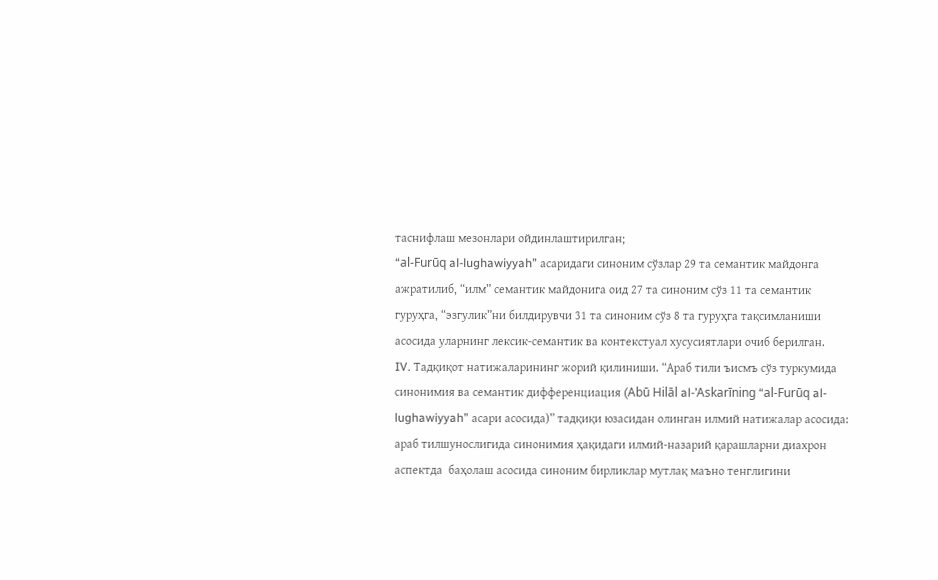таснифлаш мезонлари ойдинлаштирилган;
“al-Furūq al-lughawiyyah” асаридаги синоним сўзлар 29 та семантик майдонга ажратилиб, “илм” семантик майдонига оид 27 та синоним сўз 11 та семантик гуруҳга, “эзгулик”ни билдирувчи 31 та синоним сўз 8 та гуруҳга тақсимланиши асосида уларнинг лексик-семантик ва контекстуал хусусиятлари очиб берилган.
IV. Тадқиқот натижаларининг жорий қилиниши. “Араб тили ъисмъ сўз туркумида синонимия ва семантик дифференциация (Abū Hilāl al-’Askarīning “al-Furūq al-lughawiyyah” асари асосида)” тадқиқи юзасидан олинган илмий натижалар асосида:
араб тилшунослигида синонимия ҳақидаги илмий-назарий қарашларни диахрон аспектда  баҳолаш асосида синоним бирликлар мутлақ маъно тенглигини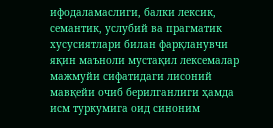ифодаламаслиги, балки лексик, семантик, услубий ва прагматик хусусиятлари билан фарқланувчи яқин маъноли мустақил лексемалар мажмуйи сифатидаги лисоний мавқейи очиб берилганлиги ҳамда исм туркумига оид синоним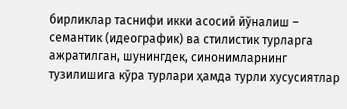бирликлар таснифи икки асосий йўналиш – семантик (идеографик) ва стилистик турларга ажратилган, шунингдек, синонимларнинг тузилишига кўра турлари ҳамда турли хусусиятлар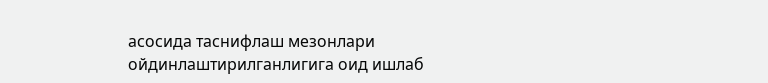асосида таснифлаш мезонлари ойдинлаштирилганлигига оид ишлаб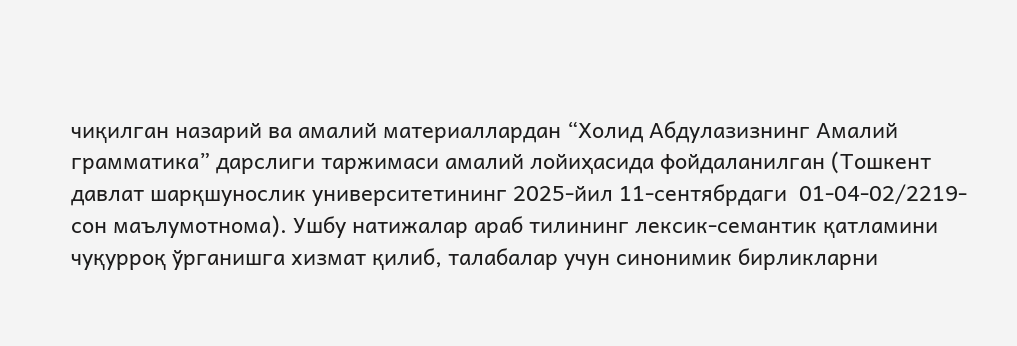чиқилган назарий ва амалий материаллардан “Холид Абдулазизнинг Амалий грамматика” дарслиги таржимаси амалий лойиҳасида фойдаланилган (Тошкент давлат шарқшунослик университетининг 2025-йил 11-сентябрдаги  01-04-02/2219-сон маълумотнома). Ушбу натижалар араб тилининг лексик-семантик қатламини чуқурроқ ўрганишга хизмат қилиб, талабалар учун синонимик бирликларни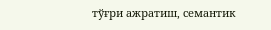тўғри ажратиш, семантик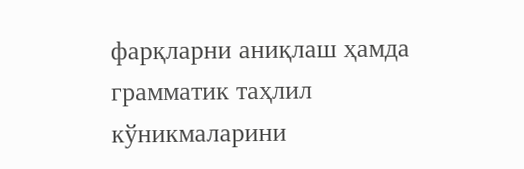фарқларни аниқлаш ҳамда грамматик таҳлил кўникмаларини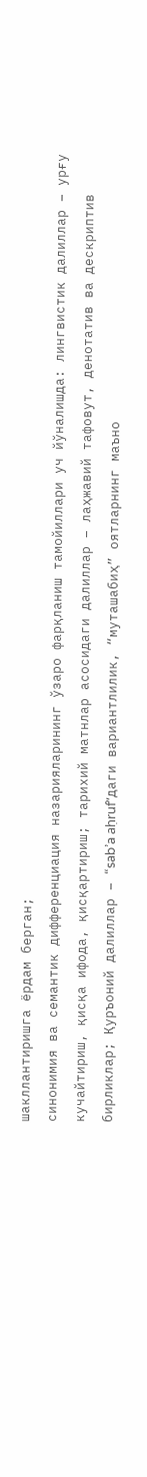шакллантиришга ёрдам берган;
синонимия ва семантик дифференциация назарияларининг ўзаро фарқланиш тамойиллари уч йўналишда: лингвистик далиллар – урғу кучайтириш, қисқа ифода, қисқартириш; тарихий матнлар асосидаги далиллар – лаҳжавий тафовут, денотатив ва дескриптив бирликлар; Қуръоний далиллар – “sab’a aḥruf”даги вариантлилик, “муташабиҳ” оятларнинг маъно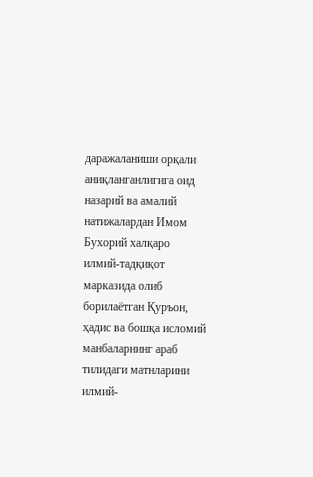даражаланиши орқали аниқланганлигига оид назарий ва амалий натижалардан Имом Бухорий халқаро илмий-тадқиқот марказида олиб борилаётган Қуръон, ҳадис ва бошқа исломий манбаларнинг араб тилидаги матнларини илмий-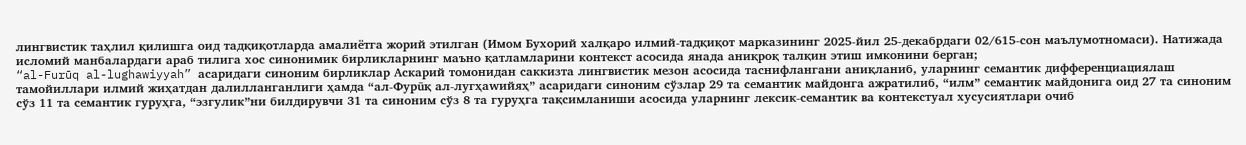лингвистик таҳлил қилишга оид тадқиқотларда амалиётга жорий этилган (Имом Бухорий халқаро илмий-тадқиқот марказининг 2025-йил 25-декабрдаги 02/615-сон маълумотномаси). Натижада исломий манбалардаги араб тилига хос синонимик бирликларнинг маъно қатламларини контекст асосида янада аниқроқ талқин этиш имконини берган;
“al-Furūq al-lughawiyyah” асаридаги синоним бирликлар Аскарий томонидан саккизта лингвистик мезон асосида таснифлангани аниқланиб, уларнинг семантик дифференциациялаш тамойиллари илмий жиҳатдан далилланганлиги ҳамда “ал-Фурūқ ал-лугҳаwийяҳ” асаридаги синоним сўзлар 29 та семантик майдонга ажратилиб, “илм” семантик майдонига оид 27 та синоним сўз 11 та семантик гуруҳга, “эзгулик”ни билдирувчи 31 та синоним сўз 8 та гуруҳга тақсимланиши асосида уларнинг лексик-семантик ва контекстуал хусусиятлари очиб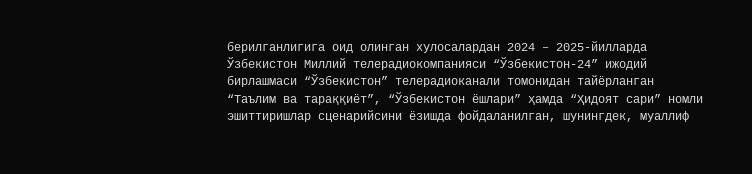берилганлигига оид олинган хулосалардан 2024 – 2025-йилларда Ўзбекистон Миллий телерадиокомпанияси “Ўзбекистон-24” ижодий бирлашмаси “Ўзбекистон” телерадиоканали томонидан тайёрланган “Таълим ва тараққиёт”, “Ўзбекистон ёшлари” ҳамда “Ҳидоят сари” номли эшиттиришлар сценарийсини ёзишда фойдаланилган, шунингдек, муаллиф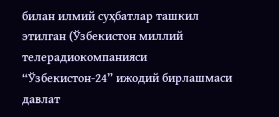билан илмий суҳбатлар ташкил этилган (Ўзбекистон миллий телерадиокомпанияси “Ўзбекистон-24” ижодий бирлашмаси давлат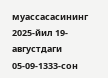муассасасининг 2025-йил 19-августдаги 05-09-1333-сон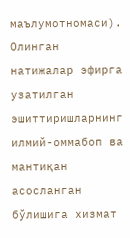маълумотномаси). Олинган натижалар эфирга узатилган эшиттиришларнинг илмий-оммабоп ва мантиқан асосланган бўлишига хизмат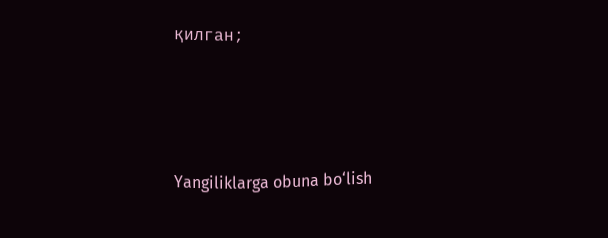қилган;





Yangiliklarga obuna bo‘lish